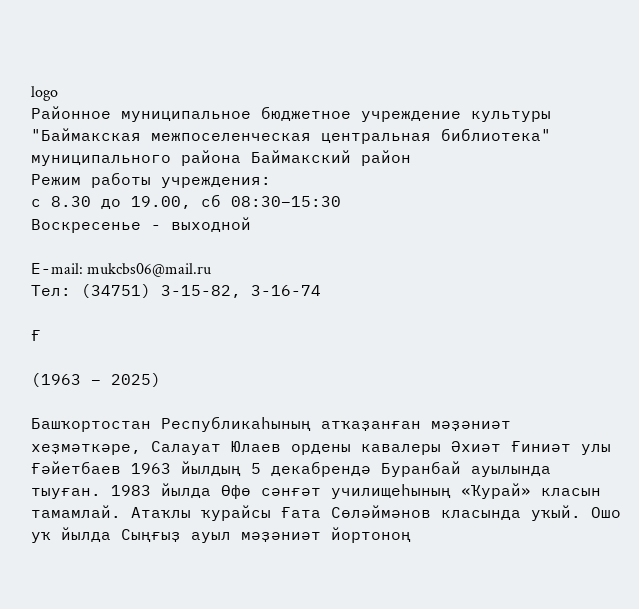logo
Районное муниципальное бюджетное учреждение культуры
"Баймакская межпоселенческая центральная библиотека"
муниципального района Баймакский район
Режим работы учреждения:
с 8.30 до 19.00, сб 08:30–15:30
Воскресенье - выходной

Е-mail: mukcbs06@mail.ru
Тел: (34751) 3-15-82, 3-16-74

Ғ

(1963 – 2025)

Башҡортостан Республикаһының атҡаҙанған мәҙәниәт хеҙмәткәре, Салауат Юлаев ордены кавалеры Әхиәт Ғиниәт улы Ғәйетбаев 1963 йылдың 5 декабрендә Буранбай ауылында тыуған. 1983 йылда Өфө сәнғәт училищеһының «Ҡурай» класын тамамлай. Атаҡлы ҡурайсы Ғата Сөләймәнов класында уҡый. Ошо уҡ йылда Сыңғыҙ ауыл мәҙәниәт йортоноң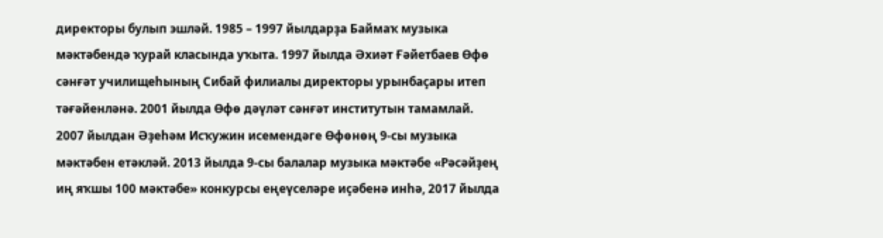директоры булып эшләй. 1985 – 1997 йылдарҙа Баймаҡ музыка мәктәбендә ҡурай класында уҡыта. 1997 йылда Әхиәт Ғәйетбаев Өфө сәнғәт училищеһының Сибай филиалы директоры урынбаҫары итеп тәғәйенләнә. 2001 йылда Өфө дәүләт сәнғәт институтын тамамлай. 2007 йылдан Әҙеһәм Исҡужин исемендәге Өфөнөң 9-сы музыка мәктәбен етәкләй. 2013 йылда 9-сы балалар музыка мәктәбе «Рәсәйҙең иң яҡшы 100 мәктәбе» конкурсы еңеүселәре иҫәбенә инһә, 2017 йылда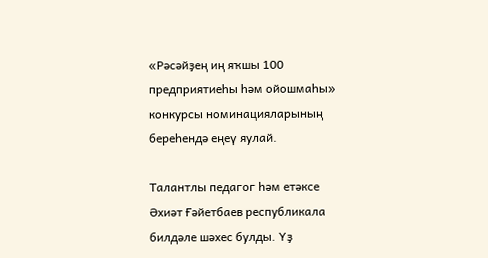«Рәсәйҙең иң яҡшы 100 предприятиеһы һәм ойошмаһы» конкурсы номинацияларының береһендә еңеү яулай.

Талантлы педагог һәм етәксе Әхиәт Ғәйетбаев республикала билдәле шәхес булды. Үҙ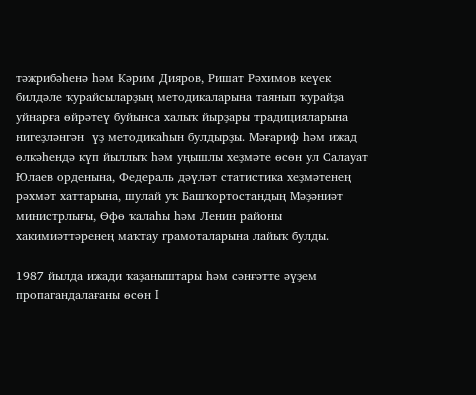тәжрибәһенә һәм Кәрим Дияров, Ришат Рәхимов кеүек билдәле ҡурайсыларҙың методикаларына таянып ҡурайҙа уйнарға өйрәтеү буйынса халыҡ йырҙары традицияларына нигеҙләнгән  үҙ методикаһын булдырҙы. Мәғариф һәм ижад өлкәһендә күп йыллыҡ һәм уңышлы хеҙмәте өсөн ул Салауат Юлаев орденына, Федераль дәүләт статистика хеҙмәтенең рәхмәт хаттарына, шулай уҡ Башҡортостандың Мәҙәниәт министрлығы, Өфө ҡалаһы һәм Ленин районы хакимиәттәренең маҡтау грамоталарына лайыҡ булды.

1987 йылда ижади ҡаҙаныштары һәм сәнғәтте әүҙем пропагандалағаны өсөн I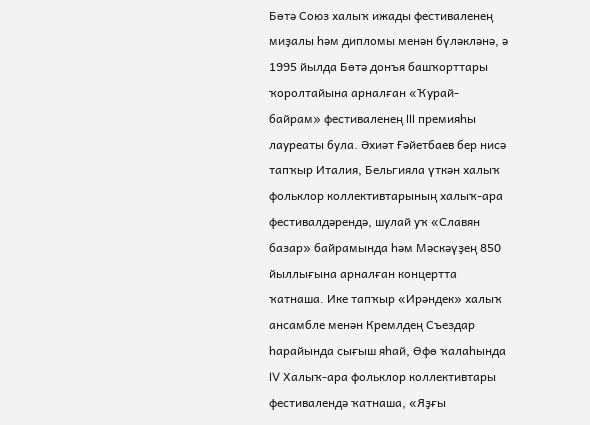Бөтә Союз халыҡ ижады фестиваленең миҙалы һәм дипломы менән бүләкләнә, ә 1995 йылда Бөтә донъя башҡорттары ҡоролтайына арналған «Ҡурай-байрам» фестиваленең III премияһы лауреаты була. Әхиәт Ғәйетбаев бер нисә тапҡыр Италия, Бельгияла үткән халыҡ фольклор коллективтарының халыҡ-ара фестивалдәрендә, шулай уҡ «Славян базар» байрамында һәм Мәскәүҙең 850 йыллығына арналған концертта ҡатнаша. Ике тапҡыр «Ирәндек» халыҡ ансамбле менән Кремлдең Съездар һарайында сығыш яһай, Өфө ҡалаһында IV Халыҡ-ара фольклор коллективтары фестивалендә ҡатнаша, «Яҙғы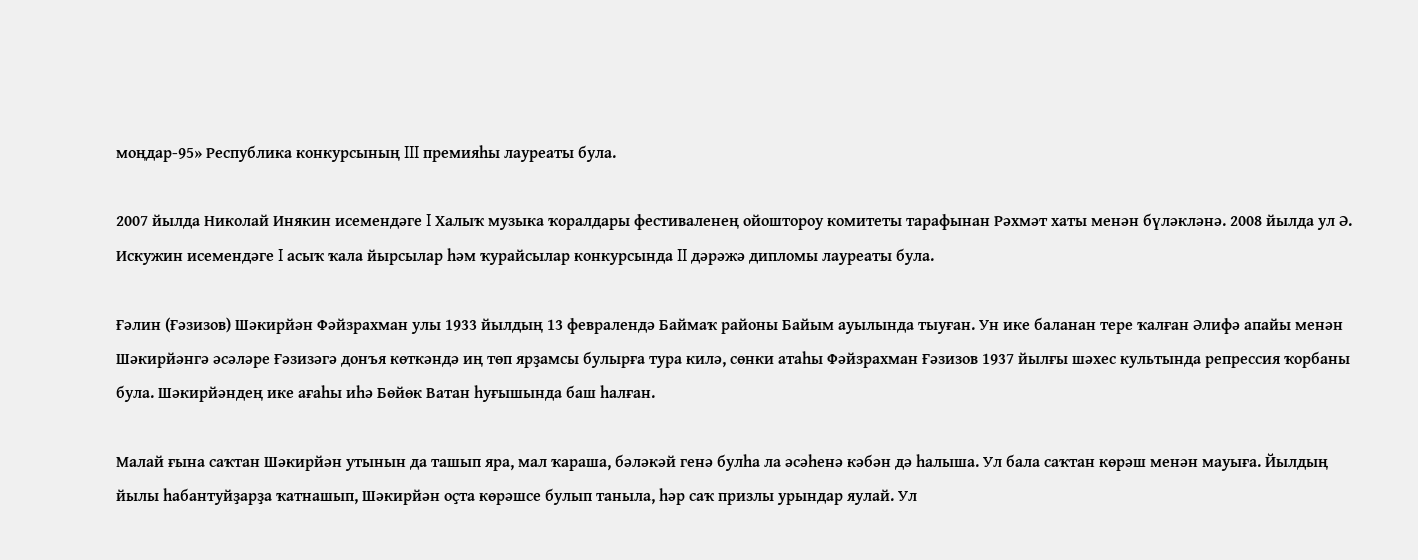моңдар-95» Республика конкурсының III премияһы лауреаты була.

2007 йылда Николай Инякин исемендәге I Халыҡ музыка ҡоралдары фестиваленең ойоштороу комитеты тарафынан Рәхмәт хаты менән бүләкләнә. 2008 йылда ул Ә. Искужин исемендәге I асыҡ ҡала йырсылар һәм ҡурайсылар конкурсында II дәрәжә дипломы лауреаты була.

Ғәлин (Ғәзизов) Шәкирйән Фәйзрахман улы 1933 йылдың 13 февралендә Баймаҡ районы Байым ауылында тыуған. Ун ике баланан тере ҡалған Әлифә апайы менән Шәкирйәнгә әсәләре Ғәзизәгә донъя көткәндә иң төп ярҙамсы булырға тура килә, сөнки атаһы Фәйзрахман Ғәзизов 1937 йылғы шәхес культында репрессия ҡорбаны була. Шәкирйәндең ике ағаһы иһә Бөйөк Ватан һуғышында баш һалған.

Малай ғына саҡтан Шәкирйән утынын да ташып яра, мал ҡараша, бәләкәй генә булһа ла әсәһенә кәбән дә һалыша. Ул бала саҡтан көрәш менән мауыға. Йылдың йылы һабантуйҙарҙа ҡатнашып, Шәкирйән оҫта көрәшсе булып таныла, һәр саҡ призлы урындар яулай. Ул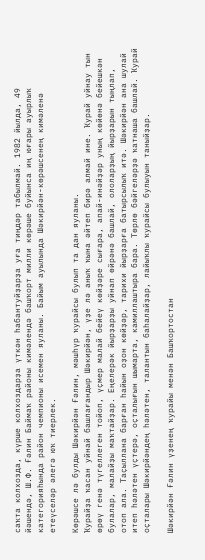саҡта колхозда, күрше колхоздарҙа үткән һабантуйҙарҙа уға тиңдәр табылмай. 1982 йылда, 49 йәшендә, Ш.Ф. Ғәлин Баймаҡ районы кимәлендә башҡорт милли көрәше буйынса иң юғары ауырлыҡ категорияһында район чемпионы исемен яуланы. Байым ауылында Шәкирйән-көрәшсенең кимәленә етеүселәр әлегә юҡ тиерлек.

Көрәшсе лә булды Шәкирйән Ғәлин, мәшһүр ҡурайсы булып та дан яуланы.
Ҡурайҙа ҡасан уйнай башлағандыр Шәкирйән, үҙе лә аныҡ ҡына әйтеп бирә алмай ине. Ҡурай уйнау тын өрөү генә түгеллеген тойоп, үҫмер малай бейеү көйҙәре сығара, апай-инәйҙәр уның көйөнә бейешкән булалар, малайҙы маҡтайҙар. Еңелерәк йырҙарҙы уйнап өйрәнә башлай, ололарҙың йырҙарын тыңлап, отоп ала. Таҫыллана барған һайын оҙон көйҙәр, тарихи йырҙарға батырсылыҡ итә. Шәкирйән ана шулай итеп һәләтен үҫтерә, оҫталығын шымарта, камиллаштыра бара. Төрлө бәйгеләрҙә ҡатнаша башлай. Ҡурай оҫталары Шәкирйәндең һәләтен, талантын баһалайҙар, лайыҡлы ҡурайсы булыуын таныйҙар.

Шәкирйән Ғәлин үҙенең ҡурайы менән Башҡортостан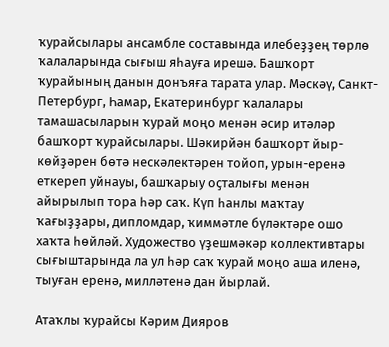ҡурайсылары ансамбле составында илебеҙҙең төрлө ҡалаларында сығыш яһауға ирешә. Башҡорт ҡурайының данын донъяға тарата улар. Мәскәү, Санкт-Петербург, Һамар, Екатеринбург ҡалалары тамашасыларын ҡурай моңо менән әсир итәләр башҡорт ҡурайсылары. Шәкирйән башҡорт йыр-көйҙәрен бөтә нескәлектәрен тойоп, урын-еренә еткереп уйнауы, башҡарыу оҫталығы менән айырылып тора һәр саҡ. Күп һанлы маҡтау ҡағыҙҙары, дипломдар, ҡиммәтле бүләктәре ошо хаҡта һөйләй. Художество үҙешмәкәр коллективтары сығыштарында ла ул һәр саҡ ҡурай моңо аша иленә, тыуған еренә, милләтенә дан йырлай.

Атаҡлы ҡурайсы Кәрим Дияров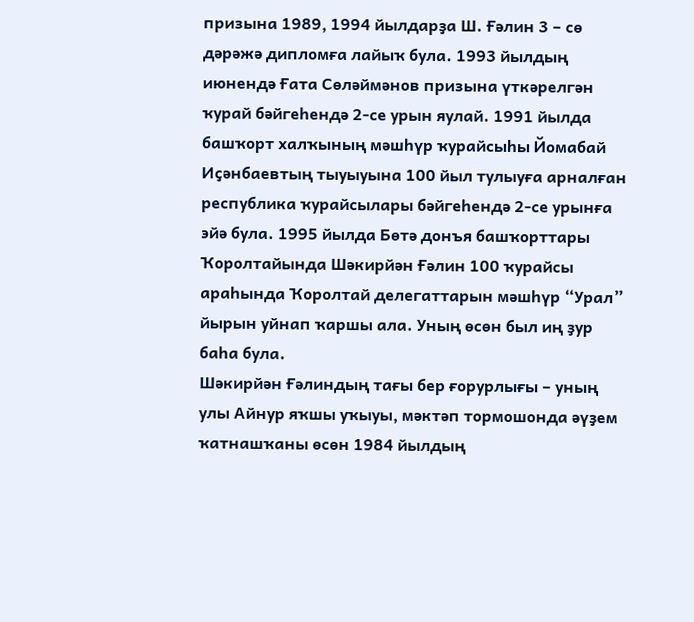призына 1989, 1994 йылдарҙа Ш. Ғәлин 3 – сө дәрәжә дипломға лайыҡ була. 1993 йылдың июнендә Ғата Сөләймәнов призына үткәрелгән ҡурай бәйгеһендә 2-се урын яулай. 1991 йылда башҡорт халҡының мәшһүр ҡурайсыһы Йомабай Иҫәнбаевтың тыуыуына 100 йыл тулыуға арналған республика ҡурайсылары бәйгеһендә 2-се урынға эйә була. 1995 йылда Бөтә донъя башҡорттары Ҡоролтайында Шәкирйән Ғәлин 100 ҡурайсы араһында Ҡоролтай делегаттарын мәшһүр “Урал” йырын уйнап ҡаршы ала. Уның өсөн был иң ҙур баһа була.
Шәкирйән Ғәлиндың тағы бер ғорурлығы – уның улы Айнур яҡшы уҡыуы, мәктәп тормошонда әүҙем ҡатнашҡаны өсөн 1984 йылдың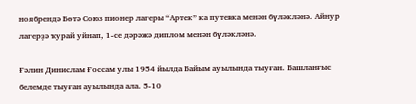ноябрендә Бөтә Союз пионер лагеры “Артек” ка путевка менән бүләкләнә. Айнур лагерҙә ҡурай уйнап, 1-се дәрәжә диплом менән бүләкләнә.

Ғәлин Динислам Ғоссам улы 1954 йылда Байым ауылында тыуған. Башланғыс белемде тыуған ауылында ала. 5-10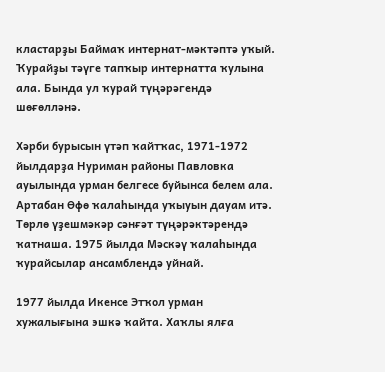кластарҙы Баймаҡ интернат-мәктәптә уҡый. Ҡурайҙы тәүге тапҡыр интернатта ҡулына ала. Бында ул ҡурай түңәрәгендә шөғөлләнә.

Хәрби бурысын үтәп ҡайтҡас, 1971-1972 йылдарҙа Нуриман районы Павловка ауылында урман белгесе буйынса белем ала. Артабан Өфө ҡалаһында уҡыуын дауам итә. Төрлө үҙешмәкәр сәнғәт түңәрәктәрендә ҡатнаша. 1975 йылда Мәскәү ҡалаһында ҡурайсылар ансамблендә уйнай.

1977 йылда Икенсе Этҡол урман хужалығына эшкә ҡайта. Хаҡлы ялға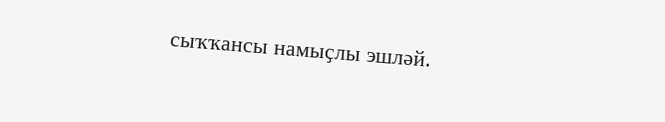сыҡҡансы намыҫлы эшләй.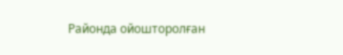Районда ойошторолған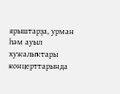ярыштарҙа, урман һәм ауыл хужалыҡтары концерттарында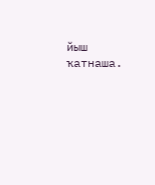йыш ҡатнаша.